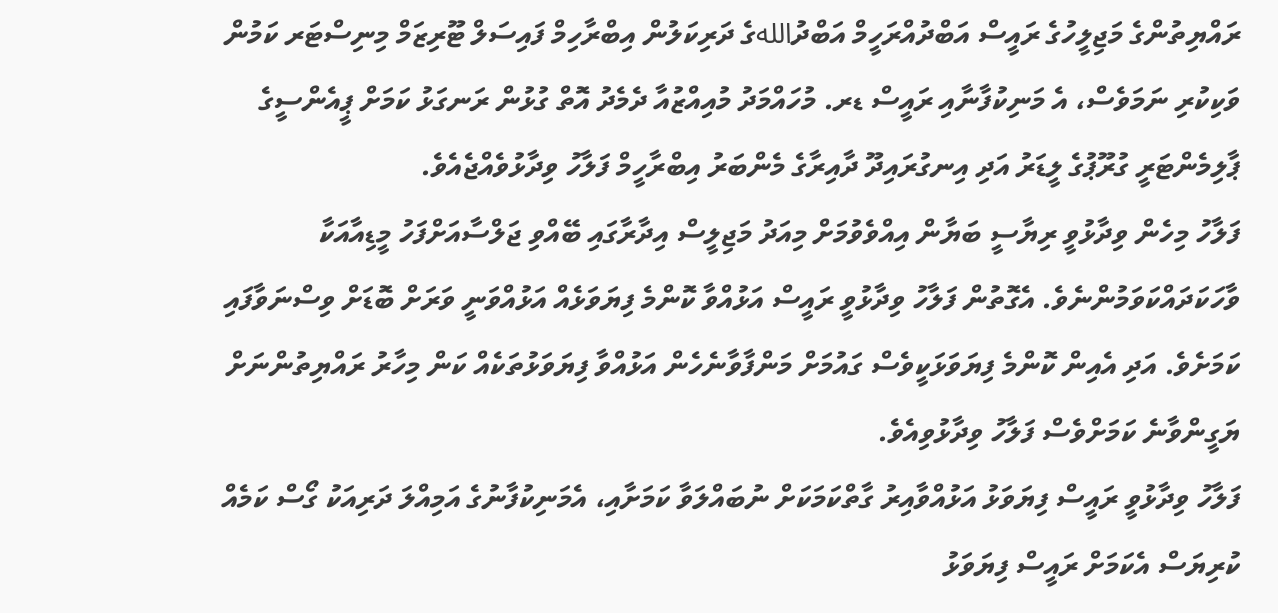ރައްޔިތުންގެ މަޖިލީހުގެ ރައީސް އަބްދުއްރަހީމް އަބްދުاللهގެ ދަރިކަލުން އިބްރާހިމް ފައިސަލް ޓޫރިޒަމް މިނިސްޓަރ ކަމުން ވަކިކުރި ނަމަވެސް، އެ މަނިކުފާނާއި ރައީސް ޑރ. މުހައްމަދު މުއިއްޒުއާ ދެމެދު އޮތް ގުޅުން ރަނގަޅު ކަމަށް ޕީއެންސީގެ ޕާލިމެންޓަރީ ގުރޫޕުގެ ލީޑަރު އަދި އިނގުރައިދޫ ދާއިރާގެ މެންބަރު އިބްރާހީމް ފަލާހު ވިދާޅުވެއްޖެއެވެ.
ފަލާހު މިހެން ވިދާޅުވީ ރިޔާސީ ބަޔާން އިއްވެވުމަށް މިއަދު މަޖިލީސް އިދާރާގައި ބޭއްވި ޖަލްސާއަށްފަހު މީޑިއާއަކާ ވާހަކަދައްކަވަމުންނެވެ. އެގޮތުން ފަލާހު ވިދާޅުވީ ރައީސް އަޅުއްވާ ކޮންމެ ފިޔަވަޅެއް އަޅުއްވަނީ ވަރަށް ބޮޑަށް ވިސްނަވާފައި ކަމަށެވެ. އަދި އެއިން ކޮންމެ ފިޔަވަޅަކީވެސް ގައުމަށް މަންފާވާނެހެން އަޅުއްވާ ފިޔަވަޅުތަކެއް ކަން މިހާރު ރައްޔިތުންނަށް ޔަގީންވާނެ ކަމަށްވެސް ފަލާހު ވިދާޅުވިއެވެ.
ފަލާހު ވިދާޅުވީ ރައީސް ފިޔަވަޅު އަޅުއްވާއިރު ގާތްކަމަކަށް ނުބައްލަވާ ކަމަށާއި، އެމަނިކުފާނުގެ އަމިއްލަ ދަރިއަކު ގޯސް ކަމެއް ކުރިޔަސް އެކަމަށް ރައީސް ފިޔަވަޅު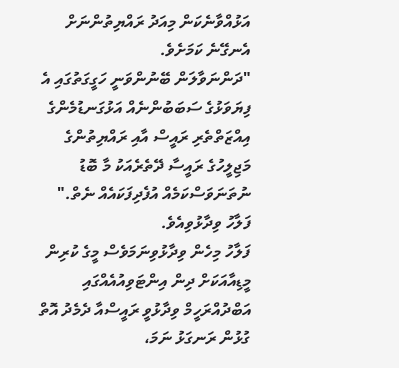އަޅުއްވާނެކަން މިއަދު ރައްޔިތުންނަށް އެނގޭނެ ކަމަށެވެ.
"ދަންނަވާލަން ބޭނުންވަނީ ހަގީގަތުގައި އެ ފިޔަވަޅުގެ ސަބަބުންނެއް އަޅުގަނޑުމެންގެ އިއްޒަތްތެރި ރައީސް އާއި ރައްޔިތުންގެ މަޖިލީހުގެ ރައީސާ ދޭތެރެއަކު މާ ބޮޑު ނުތަނަވަސްކަމެއް އުފެދިފަކައެއް ނެތް." ފަލާހު ވިދާޅުވިއެވެ.
ފަލާހު މިހެން ވިދާޅުވިނަމަވެސް މީގެ ކުރިން މީޑިއާއަކަށް ދިން އިންޓަވިއުއެއްގައި އަބްދުއްރަހީމް ވިދާޅުވީ ރައީސްއާ ދެމެދު އޮތް ގުޅުން ރަނގަޅު ނަމަ،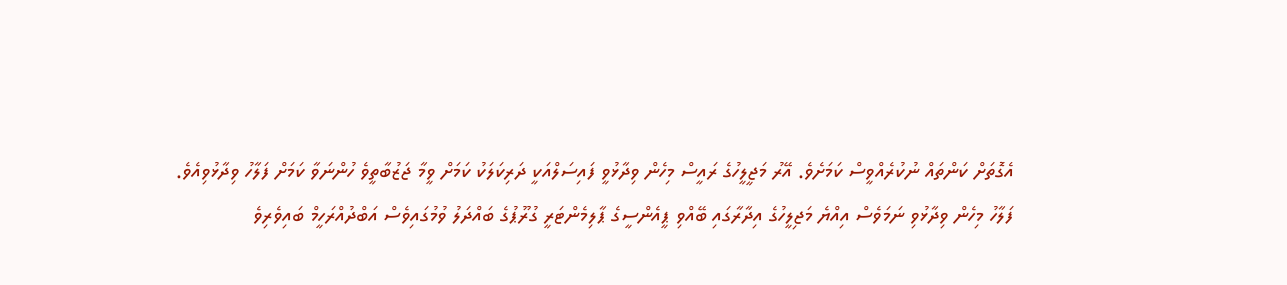އެގޮތަށް ކަންތައް ނުކުރެއްވީސް ކަމަށެވެ. އޭރު މަޖީލީހުގެ ރައީސް މިހެން ވިދާޅުވީ ފައިސަލްއަކީ ދަރިކަލަކު ކަމަށް ވީމާ ޖަޒުބާތީވެ ހުންނަވާ ކަމަށް ފަލާހު ވިދާޅުވިއެވެ.
ފަލާހު މިހެން ވިދާޅުވި ނަމަވެސް އިއްޔެ މަޖިލީހުގެ އިދާރާގައި ބޭއްވި ޕީއެންސީގެ ޕާލިމެންޓަރީ ގުރޫޕުގެ ބައްދަލު ވުމުގައިވެސް އަބްދުއްރަހީމް ބައިވެރިވެ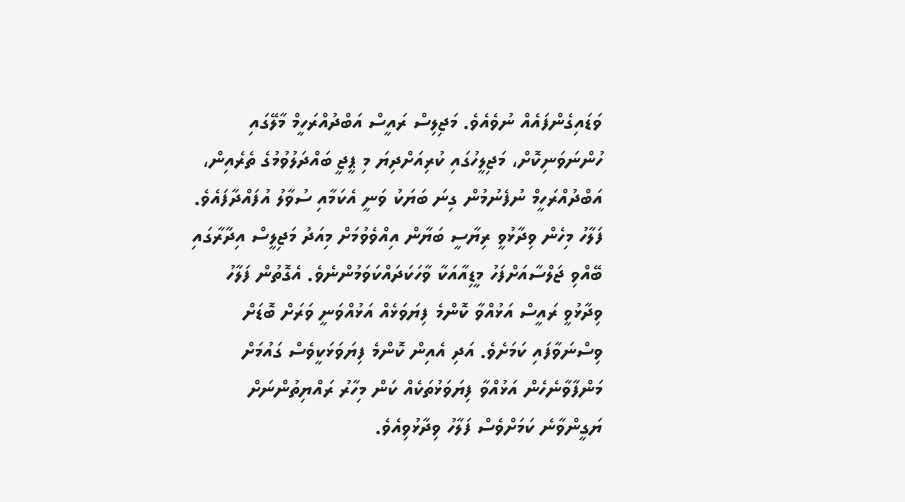ވަޑައިގެންފައެއް ނުވެއެވެ. މަޖިލިސް ރައީސް އަބްދުއްރަހީމް މާލޭގައި ހުންނަވަނިކޮށް، މަޖިލީހުގައި ކުރިއަށްދިޔަ މި ޕީޖީ ބައްދަލުވުމުގެ ތެރެއިން، އަބްދުއްރަހީމް ނުފެނުމުން ގިނަ ބަޔަކު ވަނީ އެކަމާއި ސުވާލު އުފައްދާފައެވެ.
ފަލާހު މިހެން ވިދާޅުވީ ރިޔާސީ ބަޔާން އިއްވެވުމަށް މިއަދު މަޖިލީސް އިދާރާގައި ބޭއްވި ޖަލްސާއަށްފަހު މީޑިއާއަކާ ވާހަކަދައްކަވަމުންނެވެ. އެގޮތުން ފަލާހު ވިދާޅުވީ ރައީސް އަޅުއްވާ ކޮންމެ ފިޔަވަޅެއް އަޅުއްވަނީ ވަރަށް ބޮޑަށް ވިސްނަވާފައި ކަމަށެވެ. އަދި އެއިން ކޮންމެ ފިޔަވަޅަކީވެސް ގައުމަށް މަންފާވާނެހެން އަޅުއްވާ ފިޔަވަޅުތަކެއް ކަން މިހާރު ރައްޔިތުންނަށް ޔަގީންވާނެ ކަމަށްވެސް ފަލާހު ވިދާޅުވިއެވެ.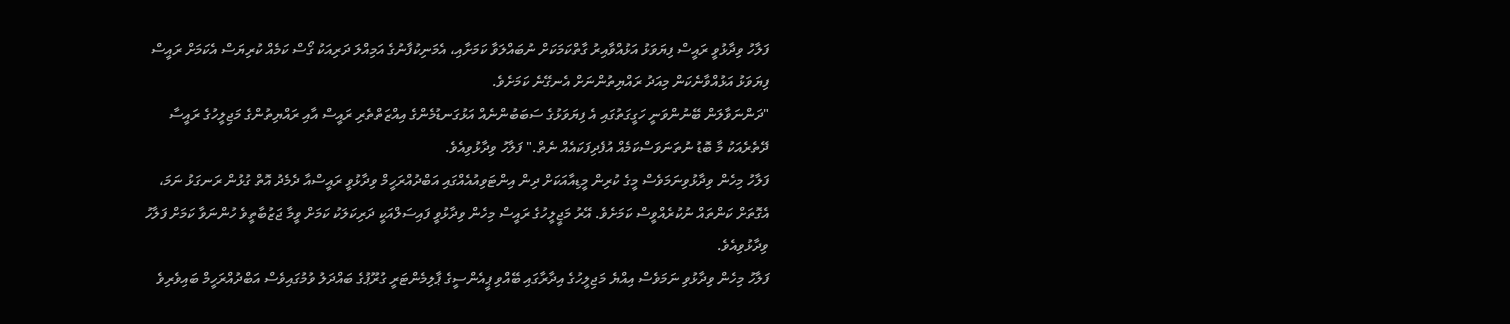ފަލާހު ވިދާޅުވީ ރައީސް ފިޔަވަޅު އަޅުއްވާއިރު ގާތްކަމަކަށް ނުބައްލަވާ ކަމަށާއި، އެމަނިކުފާނުގެ އަމިއްލަ ދަރިއަކު ގޯސް ކަމެއް ކުރިޔަސް އެކަމަށް ރައީސް ފިޔަވަޅު އަޅުއްވާނެކަން މިއަދު ރައްޔިތުންނަށް އެނގޭނެ ކަމަށެވެ.
"ދަންނަވާލަން ބޭނުންވަނީ ހަގީގަތުގައި އެ ފިޔަވަޅުގެ ސަބަބުންނެއް އަޅުގަނޑުމެންގެ އިއްޒަތްތެރި ރައީސް އާއި ރައްޔިތުންގެ މަޖިލީހުގެ ރައީސާ ދޭތެރެއަކު މާ ބޮޑު ނުތަނަވަސްކަމެއް އުފެދިފަކައެއް ނެތް." ފަލާހު ވިދާޅުވިއެވެ.
ފަލާހު މިހެން ވިދާޅުވިނަމަވެސް މީގެ ކުރިން މީޑިއާއަކަށް ދިން އިންޓަވިއުއެއްގައި އަބްދުއްރަހީމް ވިދާޅުވީ ރައީސްއާ ދެމެދު އޮތް ގުޅުން ރަނގަޅު ނަމަ، އެގޮތަށް ކަންތައް ނުކުރެއްވީސް ކަމަށެވެ. އޭރު މަޖީލީހުގެ ރައީސް މިހެން ވިދާޅުވީ ފައިސަލްއަކީ ދަރިކަލަކު ކަމަށް ވީމާ ޖަޒުބާތީވެ ހުންނަވާ ކަމަށް ފަލާހު ވިދާޅުވިއެވެ.
ފަލާހު މިހެން ވިދާޅުވި ނަމަވެސް އިއްޔެ މަޖިލީހުގެ އިދާރާގައި ބޭއްވި ޕީއެންސީގެ ޕާލިމެންޓަރީ ގުރޫޕުގެ ބައްދަލު ވުމުގައިވެސް އަބްދުއްރަހީމް ބައިވެރިވެ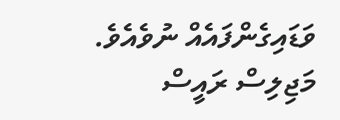ވަޑައިގެންފައެއް ނުވެއެވެ. މަޖިލިސް ރައީސް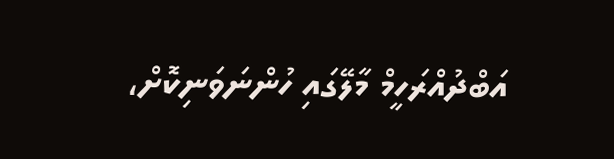އަބްދުއްރަހީމް މާލޭގައި ހުންނަވަނިކޮށް،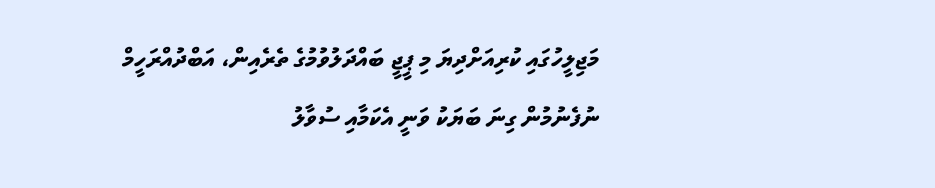މަޖިލީހުގައި ކުރިއަށްދިޔަ މި ޕީޖީ ބައްދަލުވުމުގެ ތެރެއިން، އަބްދުއްރަހީމް ނުފެނުމުން ގިނަ ބަޔަކު ވަނީ އެކަމާއި ސުވާލު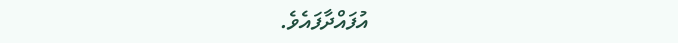އުފައްދާފައެވެ.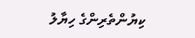ކިޔުންތެރިންގެ ހިޔާލު